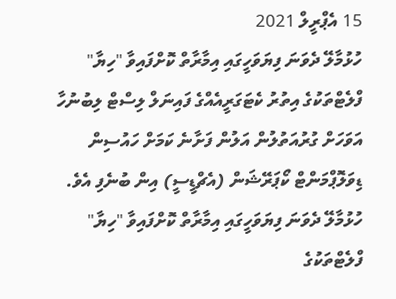15 އެޕްރީލް 2021
ހުޅުމާލޭ ދެވަނަ ފިޔަވަހީގައި އިމާރާތް ކޮށްފައިވާ "ހިޔާ" ފްލެޓްތަކުގެ އިތުރު ކެޓަގަރީއެއްގެ ފައިނަލް ލިސްޓް ލިބުނުހާ އަވަހަށް ގުރުއަތުލުން އަލުން ފަށާނެ ކަމަށް ހައުސިން ޑިވަލޮޕްމަންޓް ކޯޕަރޭޝަން (އެޗްޑީސީ) އިން ބުނެފި އެވެ.
ހުޅުމާލޭ ދެވަނަ ފިޔަވަހީގައި އިމާރާތް ކޮށްފައިވާ "ހިޔާ" ފްލެޓްތަކުގެ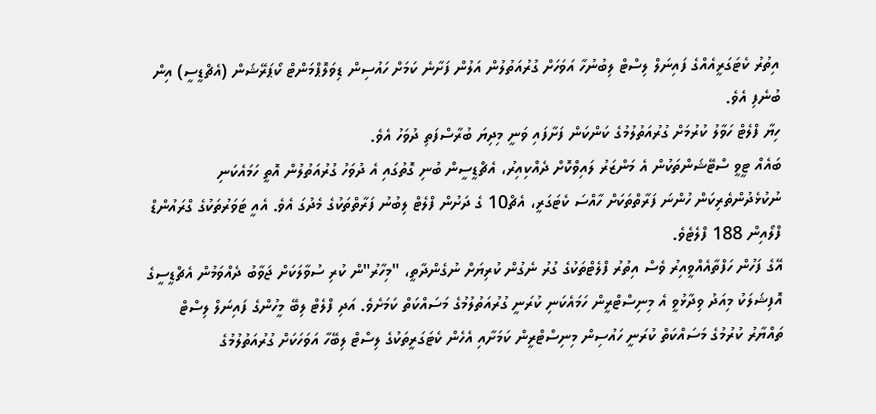އިތުރު ކެޓަގަރީއެއްގެ ފައިނަލް ލިސްޓް ލިބުނުހާ އަވަހަށް ގުރުއަތުލުން އަލުން ފަށާނެ ކަމަށް ހައުސިން ޑިވަލޮޕްމަންޓް ކޯޕަރޭޝަން (އެޗްޑީސީ) އިން ބުނެފި އެވެ.
ހިޔާ ފްލެޓް ހަވާލު ކުރުމަށް ގުރުއަތުލުމުގެ ކަންކަން ފަށާފައި ވަނީ މިދިޔަ ބުރާސްފަތި ދުވަހު އެވެ.
ބައެއް ޓީވީ ސްޓޭޝަންތަކުން އެ މަންޒަރު ލައިވްކޮށް ދެއްކިއިރު، އެޗްޑީސީން ބުނި ގޮތުގައި އެ ދުވަހު ގުރުއަތުލުން އޮތީ ހަމައެކަނި ނުކުޅެދުންތެރިކަން ހުންނަ ފަރާތްތަކަށް ހާއްސަ ކެޓަގަރީ، އެޗް10 ގެ ދަށުން ފްލެޓް ލިބުނު ފަރާތްތަކުގެ މެދުގަ އެވެ. އެއީ ޓަވަރުތަކުގެ ގްރައުންޑް ފްލޯއިން 188 ފްލެޓެވެ.
އޭގެ ފަހުން ހަފްތާއެއްވީއިރު ވެސް އިތުރު ފްލެޓްތަކުގެ ގުރު ނެގުން ކުރިޔަށް ނުގެންދާތީ، "މިހާރު"ން ކުރި ސުވާލަކަށް ޖަވާބު ދެއްވަމުން އެޗްޑީސީގެ އޮފިޝަލަކު މިއަދު ވިދާޅުވީ އެ މިނިސްޓްރީން ހަމައެކަނި ކުރަނީ ގުރުއަތުލުމުގެ މަސައްކަތް ކަމަށެވެ. އަދި ފްލެޓް ލިބޭ މީހުންގެ ފައިނަލް ލިސްޓް ތައްޔާރު ކުރުމުގެ މަސައްކަތް ކުރަނީ ހައުސިން މިނިސްޓްރީން ކަމަށާއި އެހެން ކެޓަގަރީތަކުގެ ލިސްޓް ލިބޭހާ އަވަހަކަށް ގުރުއަތުލުމުގެ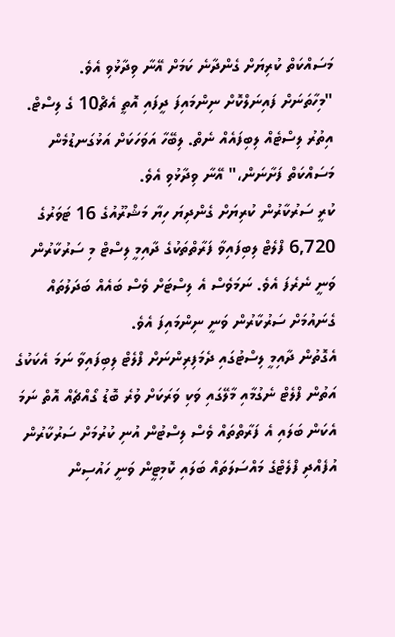މަސައްކަތް ކުރިޔަށް ގެންދާނެ ކަމަށް އޭނާ ވިދާޅުވި އެވެ.
"މިހާތަނަށް ފައިނަލްކޮށް ނިންމައިފަ ދީފައި އޮތީ އެޗް10 ގެ ލިސްޓް. އިތުރު ލިސްޓެއް ލިބިފައެއް ނެތް. ލިބޭހާ އަވަހަކަށް އަޅުގަނޑުމެން މަސައްކަތް ފަށާނަން،" އޭނާ ވިދާޅުވި އެވެ.
ކުރީ ސަރުކާރުން ކުރިޔަށް ގެންދިޔަ ހިޔާ މަޝްރޫއުގެ 16 ޓަވަރުގެ 6,720 ފްލެޓް ލިބިފައިވާ ފަރާތްތަކުގެ ދާއިމީ ލިސްޓް މި ސަރުކާރުން ވަނީ ނެރެފަ އެވެ. ނަމަވެސް އެ ލިސްޓަށް ވެސް ބައެއް ބަދަލުތައް ގެނައުމަށް ސަރުކާރުން ވަނީ ނިންމައިފަ އެވެ.
އެގޮތުން ދާއިމީ ލިސްޓުގައި ދެމަފިރިންނަށް ފްލެޓް ލިބިފައިވާ ނަމަ އެކަކުގެ އަތުން ފްލެޓް ނެގުމާއި މާލޭގައި ވަކި ވަރަކަށް ވުރެ ބޮޑު ގޯއްޗެއް އޮތް ނަމަ އެކަން ބަލައި އެ ފަރާތްތައް ވެސް ލިސްޓުން އުނި ކުރުމަށް ސަރުކާރުން އުފެއްދި ފްލެޓްގެ މައްސަލަތައް ބަލައި ކޮމިޓީން ވަނީ ހައުސިން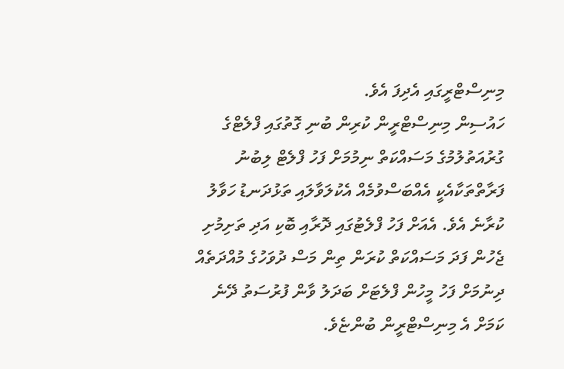މިނިސްޓްރީގައި އެދިފަ އެވެ.
ހައުސިން މިނިސްޓްރީން ކުރިން ބުނި ގޮތުގައި ފްލެޓްގެ ގުރުއަތުލުމުގެ މަސައްކަތް ނިމުމަށް ފަހު ފްލެޓް ލިބުނު ފަރާތްތަކާއެކީ އެއްބަސްވުމެއް އެކުލަވާލައި ތަޅުދަނޑު ހަވާލު ކުރާނެ އެވެ. އެއަށް ފަހު ފްލެޓުގައި ދޮރާއި ބޮކި އަދި ތަށިމުށި ޖެހުން ފަދަ މަސައްކަތް ކުރަން ތިން މަސް ދުވަހުގެ މުއްދަތެއް ދިނުމަށް ފަހު މީހުން ފްލެޓަށް ބަދަލު ވާން ފުރުސަތު ދޭނެ ކަމަށް އެ މިނިސްޓްރީން ބުންޏެވެ.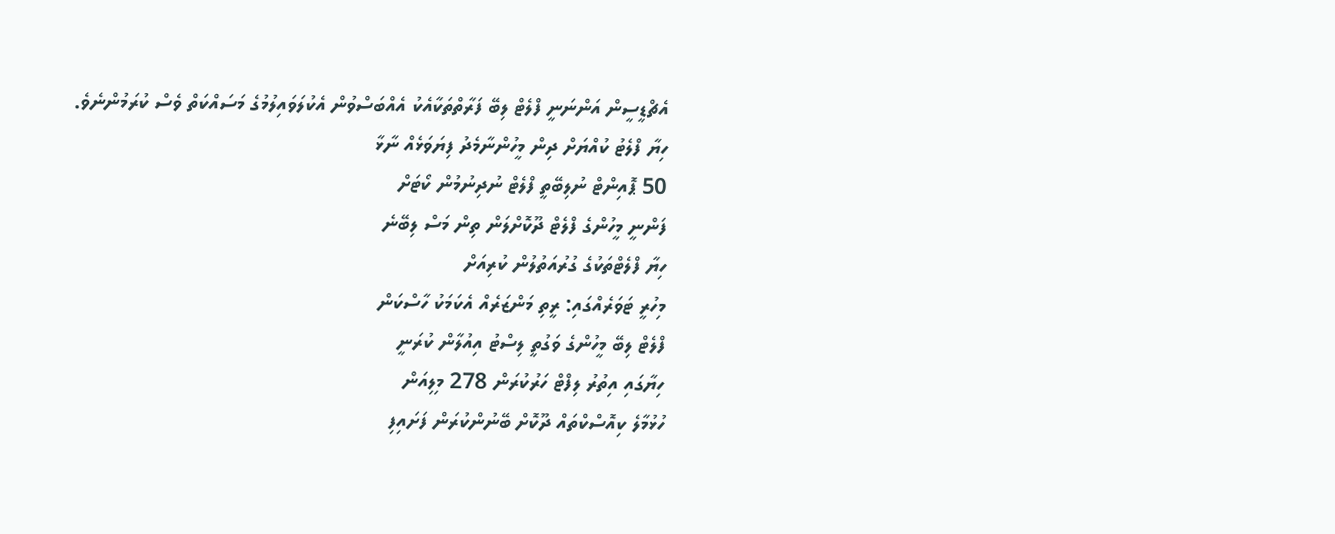އެޗްޑީސީން އަންނަނީ ފްލެޓް ލިބޭ ފަރާތްތަކާއެކު އެއްބަސްވުން އެކުލަވައިލުމުގެ މަސައްކަތް ވެސް ކުރަމުންނެވެ.
ހިޔާ ފްލެޓު ކުއްޔަށް ދިން މީހުންނާމެދު ފިޔަވަޅެއް ނާޅާ
50 ޕޮއިންޓް ނުލިބޭތީ ފްލެޓް ނުދިނުމުން ކޯޓަށް
ފަންނީ މީހުންގެ ފްލެޓް ދޫކޮށްލަން ތިން މަސް ލިބޭނެ
ހިޔާ ފްލެޓްތަކުގެ ގުރުއަތުލުން ކުރިއަށް
މިހުރީ ޓަވަރެއްގައި: ރީތި މަންޒަރެއް އެކަމަކު ހާސްކަން
ފްލެޓް ލިބޭ މީހުންގެ ވަގުތީ ލިސްޓު އިއުލާން ކުރަނީ
ހިޔާގައި އިތުރު ލިފްޓް ހަރުކުރަން 278 މިލިއަން
ހުޅުމާލެ ކިއޮސްކްތައް ދޫކޮށް ބޭނުންކުރަން ފަށައިފި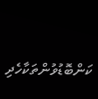ކަންބޮޑުވުންތަކާހެދި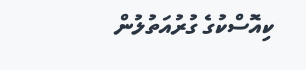ކިއޮސްކުގެ ގުރުއަތުލުން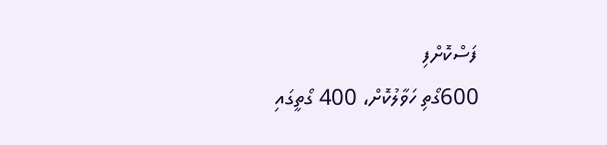ފަސްކޮށްފި
600ގޯތި ހަވާލުކޮށް، 400 ގޯތީގައި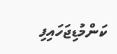ކަންމުޑިޖަހައިފި